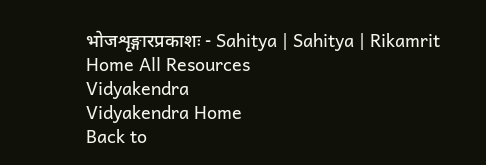भोजशृङ्गारप्रकाशः - Sahitya | Sahitya | Rikamrit
Home All Resources
Vidyakendra
Vidyakendra Home
Back to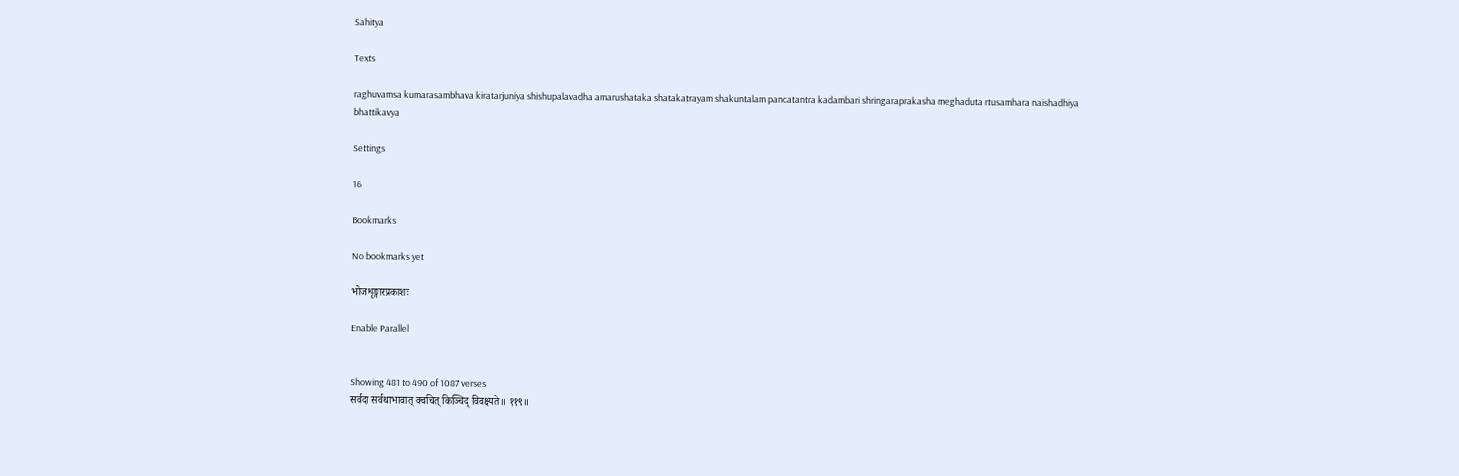Sahitya

Texts

raghuvamsa kumarasambhava kiratarjuniya shishupalavadha amarushataka shatakatrayam shakuntalam pancatantra kadambari shringaraprakasha meghaduta rtusamhara naishadhiya bhattikavya

Settings

16

Bookmarks

No bookmarks yet

भोजशृङ्गारप्रकाशः

Enable Parallel


Showing 481 to 490 of 1087 verses
सर्वदा सर्वथाभावात् क्वचित् किञ्चिद् विवक्ष्यते॥ ११९॥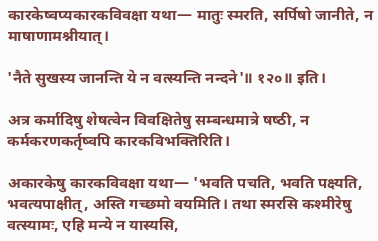कारकेष्वप्यकारकविवक्षा यथा— मातुः स्मरति, सर्पिषो जानीते, न माषाणामश्नीयात्।

'नैते सुखस्य जानन्ति ये न वत्स्यन्ति नन्दने'॥ १२०॥ इति।

अत्र कर्मादिषु शेषत्वेन विवक्षितेषु सम्बन्धमात्रे षष्‍ठी, न कर्मकरणकर्तृष्वपि कारकविभक्तिरिति।

अकारकेषु कारकविवक्षा यथा— 'भवति पचति, भवति पक्ष्यति, भवत्यपाक्षीत्, अस्ति गच्छमो वयमिति। तथा स्मरसि कश्मीरेषु वत्स्यामः, एहि मन्ये न यास्यसि,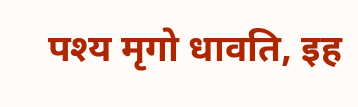पश्य मृगो धावति, इह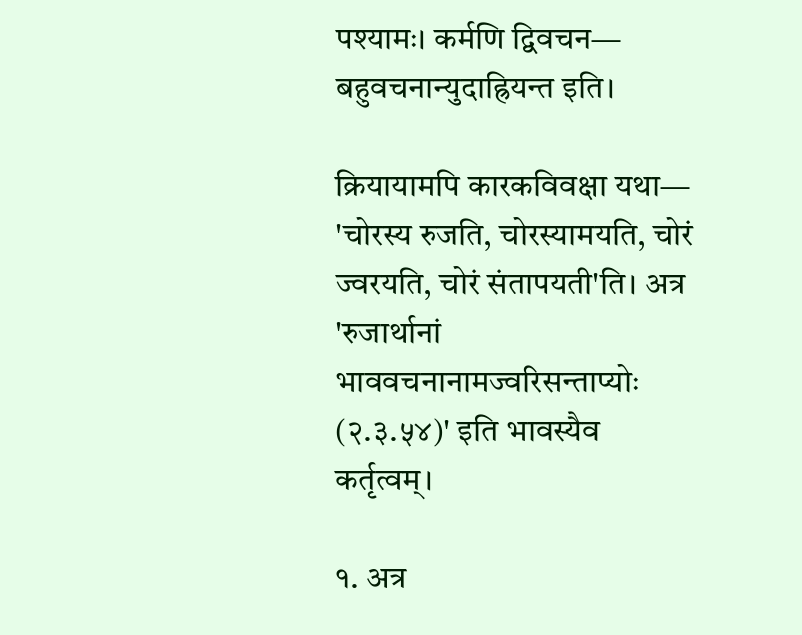पश्यामः। कर्मणि द्विवचन— बहुवचनान्युदाह्रियन्त इति।

क्रियायामपि कारकविवक्षा यथा— 'चोरस्य रुजति, चोरस्यामयति, चोरं ज्वरयति, चोरं संतापयती'ति। अत्र 'रुजार्थानां भाववचनानामज्वरिसन्ताप्योः (२.३.५४)' इति भावस्यैव कर्तृत्वम्।

१. अत्र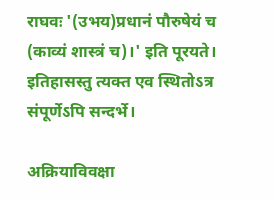राघवः '(उभय)प्रधानं पौरुषेयं च (काव्यं शास्त्रं च)।' इति पूरयते। इतिहासस्तु त्यक्त एव स्थितोऽत्र संपूर्णेऽपि सन्दर्भे।

अक्रियाविवक्षा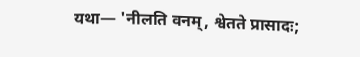यथा— 'नीलति वनम्, श्वेतते प्रासादः;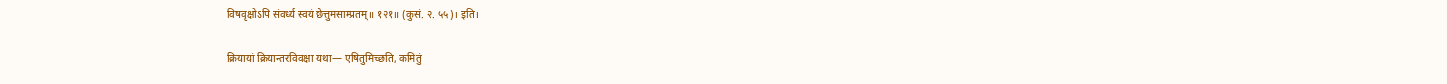विषवृक्षोऽपि संवर्ध्य स्वयं छेत्तुमसाम्प्रतम्॥ १२१॥ (कुसं. २. ५५)। इति।

क्रियायां क्रियान्तरविवक्षा यथा— एषितुमिच्छति, कमितुं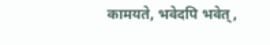कामयते, भवेदपि भवेत्,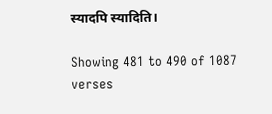स्यादपि स्यादिति।

Showing 481 to 490 of 1087 verses